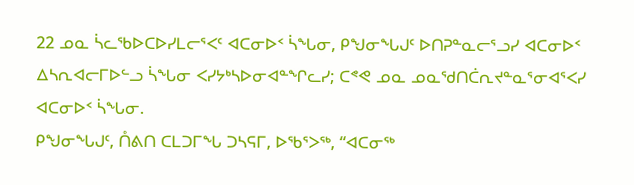22 ᓄᓇ ᓵᓚᖃᐅᑕᐅᓯᒪᓕᕐᐸᑦ ᐊᑕᓂᐅᑉ ᓵᖓᓂ, ᑭᖑᓂᖓᒍᑦ ᐅᑎᕈᓐᓇᓕᕐᓗᓯ ᐊᑕᓂᐅᑉ ᐃᓴᕆᐊᓕᒥᐅᓪᓗ ᓵᖓᓂ ᐸᓯᔭᒃᓴᐅᓂᐊᓐᖏᓚᓯ; ᑕᕝᕙ ᓄᓇ ᓄᓇᖁᑎᑖᕆᔪᓐᓇᕐᓂᐊᕐᐸᓯ ᐊᑕᓂᐅᑉ ᓵᖓᓂ.
ᑭᖑᓂᖓᒍᑦ, ᑍᕕᑎ ᑕᒪᑐᒥᖓ ᑐᓴᕋᒥ, ᐅᖃᕐᐳᖅ, “ᐊᑕᓂᖅ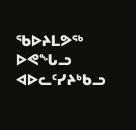ᖃᐅᔨᒪᕗᖅ ᐅᕙᖓᓗ ᐊᐅᓚᑦᓯᔨᒃᑲᓗ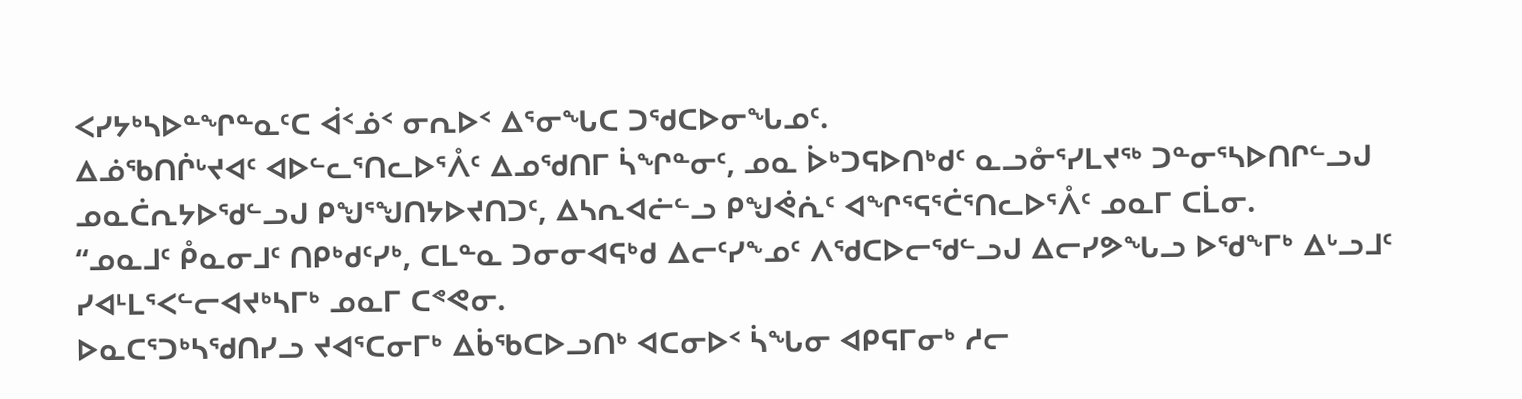ᐸᓯᔭᒃᓴᐅᓐᖏᓐᓇᑦᑕ ᐋᑉᓅᑉ ᓂᕆᐅᑉ ᐃᕐᓂᖓᑕ ᑐᖁᑕᐅᓂᖓᓄᑦ.
ᐃᓅᖃᑎᒌᒡᔪᐊᑦ ᐊᐅᓪᓚᕐᑎᓚᐅᕐᐰᑦ ᐃᓄᖁᑎᒥ ᓵᖏᓐᓂᑦ, ᓄᓇ ᐆᒃᑐᕋᐅᑎᒃᑯᑦ ᓇᓗᓁᕐᓯᒪᔪᖅ ᑐᓐᓂᕐᓴᐅᑎᒋᓪᓗᒍ ᓄᓇᑖᕆᔭᐅᖁᓪᓗᒍ ᑭᖑᕐᖑᑎᔭᐅᔪᑎᑐᑦ, ᐃᓴᕆᐊᓖᓪᓗ ᑭᖑᕚᕇᑦ ᐊᖏᕐᕋᕐᑖᕐᑎᓚᐅᕐᐰᑦ ᓄᓇᒥ ᑕᒫᓂ.
“ᓄᓇᒧᑦ ᑬᓇᓂᒧᑦ ᑎᑭᒃᑯᑦᓯᒃ, ᑕᒪᓐᓇ ᑐᓂᓂᐊᕋᒃᑯ ᐃᓕᑦᓯᖕᓄᑦ ᐱᖁᑕᐅᓕᖁᓪᓗᒍ ᐃᓕᓯᕗᖓᓗ ᐅᖁᖕᒥᒃ ᐃᒡᓗᒧᑦ ᓯᐊᒻᒪᕐᐸᓪᓕᐊᔪᒃᓴᒥᒃ ᓄᓇᒥ ᑕᕝᕙᓂ.
ᐅᓇᑕᕐᑐᒃᓴᖁᑎᓯᓗ ᔪᐊᕐᑕᓂᒥᒃ ᐃᑳᖃᑕᐅᓗᑎᒃ ᐊᑕᓂᐅᑉ ᓵᖓᓂ ᐊᑭᕋᒥᓂᒃ ᓱᓕ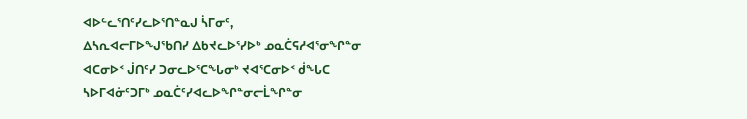ᐊᐅᓪᓚᕐᑎᑦᓯᓚᐅᕐᑎᓐᓇᒍ ᓵᒥᓂᑦ,
ᐃᓴᕆᐊᓕᒥᐅᖑᖃᑎᓯ ᐃᑲᔪᓚᐅᕐᓯᐅᒃ ᓄᓇᑖᕋᓱᐊᕐᓂᖏᓐᓂ ᐊᑕᓂᐅᑉ ᒎᑎᑦᓯ ᑐᓂᓚᐅᕐᑕᖓᓂᒃ ᔪᐊᕐᑕᓂᐅᑉ ᑰᖓᑕ ᓴᐅᒥᐊᓃᑦᑐᒥᒃ ᓄᓇᑖᑦᓯᐊᓚᐅᖏᓐᓂᓕᒫᖏᓐᓂ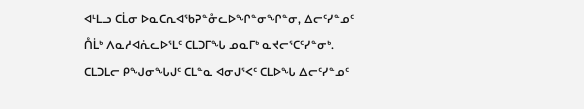ᐊᒻᒪᓗ ᑕᒫᓂ ᐅᓇᑕᕆᐊᖃᕈᓐᓁᓚᐅᖏᓐᓂᖏᓐᓂ, ᐃᓕᑦᓯᓐᓄᑦ ᑍᒫᒃ ᐱᓇᓱᐊᕇᓚᐅᕐᒪᑦ ᑕᒪᑐᒥᖓ ᓄᓇᒥᒃ ᓇᔪᓕᕐᑕᑦᓯᓐᓂᒃ. ᑕᒪᑐᒪᓕ ᑭᖑᓂᖓᒍᑦ ᑕᒪᓐᓇ ᐊᓂᒍᕐᐸᑦ ᑕᒪᐅᖓ ᐃᓕᑦᓯᓐᓄᑦ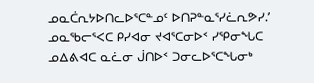ᓄᓇᑖᕆᔭᐅᑎᓚᐅᕐᑕᓐᓄᑦ ᐅᑎᕈᓐᓇᕐᓯᓛᕆᕗᓯ.’
ᓄᓇᖃᓕᕐᐸᑕ ᑭᓯᐊᓂ ᔪᐊᕐᑕᓂᐅᑉ ᓯᕿᓂᖓᑕ ᓄᐃᕕᐊᑕ ᓇᓛᓂ ᒎᑎᐅᑉ ᑐᓂᓚᐅᕐᑕᖓᓂᒃ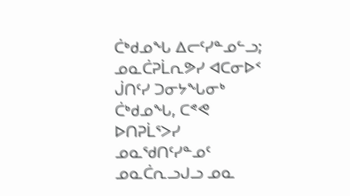ᑖᒃᑯᓄᖓ ᐃᓕᑦᓯᓐᓄᓪᓗ; ᓄᓇᑖᕈᒫᕆᕗᓯ ᐊᑕᓂᐅᑉ ᒎᑎᑦᓯ ᑐᓂᔭᖓᓂᒃ ᑖᒃᑯᓄᖓ, ᑕᕝᕙ ᐅᑎᕈᒫᕐᐳᓯ ᓄᓇᖁᑎᑦᓯᓐᓄᑦ ᓄᓇᑖᕆᓗᒍᓗ ᓄᓇ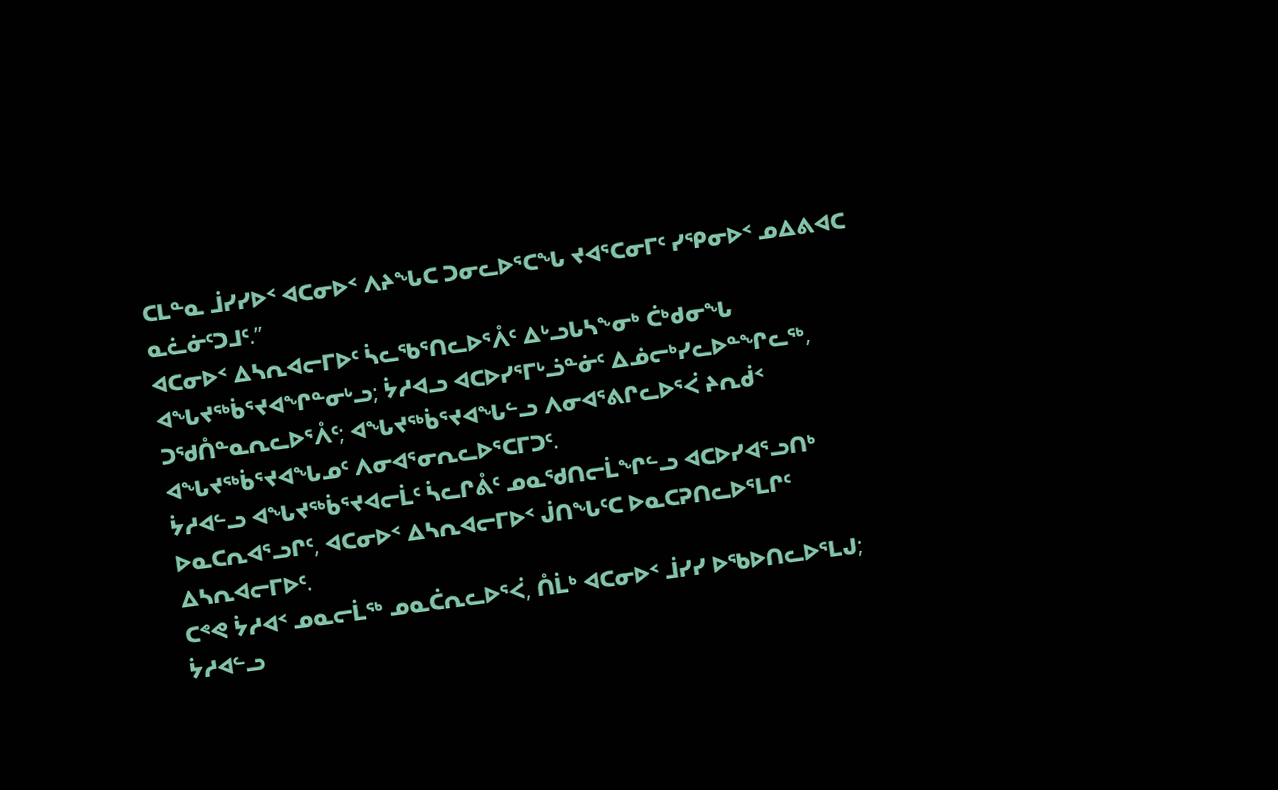ᑕᒪᓐᓇ ᒨᓯᓯᐅᑉ ᐊᑕᓂᐅᑉ ᐱᔨᖓᑕ ᑐᓂᓚᐅᕐᑕᖓ ᔪᐊᕐᑕᓂᒥᑦ ᓯᕿᓂᐅᑉ ᓄᐃᕕᐊᑕ ᓇᓛᓃᑦᑐᒧᑦ.”
ᐊᑕᓂᐅᑉ ᐃᓴᕆᐊᓕᒥᐅᑦ ᓵᓚᖃᕐᑎᓚᐅᕐᐰᑦ ᐃᒡᓗᒐᓴᖕᓂᒃ ᑖᒃᑯᓂᖓ ᐊᖓᔪᖅᑳᕐᔪᐊᖏᓐᓂᒡᓗ; ᔮᓱᐊᓗ ᐊᑕᐅᓯᕐᒥᒡᓘᓐᓃᑦ ᐃᓅᓕᒃᓯᓚᐅᓐᖏᓚᖅ, ᑐᖁᑍᓐᓇᕆᓚᐅᕐᐰᑦ; ᐊᖓᔪᖅᑳᕐᔪᐊᖓᓪᓗ ᐱᓂᐊᕐᕕᒋᓚᐅᕐᐹ ᔨᕆᑰᑉ ᐊᖓᔪᖅᑳᕐᔪᐊᖓᓄᑦ ᐱᓂᐊᕐᓂᕆᓚᐅᕐᑕᒥᑐᑦ.
ᔮᓱᐊᓪᓗ ᐊᖓᔪᖅᑳᕐᔪᐊᓕᒫᑦ ᓵᓚᒋᕔᑦ ᓄᓇᖁᑎᓕᒫᖏᓪᓗ ᐊᑕᐅᓯᐊᕐᓗᑎᒃ ᐅᓇᑕᕆᐊᕐᓗᒋᑦ, ᐊᑕᓂᐅᑉ ᐃᓴᕆᐊᓕᒥᐅᑉ ᒎᑎᖓᑦᑕ ᐅᓇᑕᕈᑎᓚᐅᕐᒪᒋᑦ ᐃᓴᕆᐊᓕᒥᐅᑦ.
ᑕᕝᕙ ᔮᓱᐊᑉ ᓄᓇᓕᒫᖅ ᓄᓇᑖᕆᓚᐅᕐᐹ, ᑍᒫᒃ ᐊᑕᓂᐅᑉ ᒨᓯᓯ ᐅᖃᐅᑎᓚᐅᕐᒪᒍ; ᔮᓱᐊᓪᓗ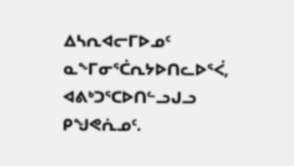ᐃᓴᕆᐊᓕᒥᐅᓄᑦ ᓇᖕᒥᓂᕐᑖᕆᔭᐅᑎᓚᐅᕐᐹ, ᐊᕕᒃᑐᕐᑕᐅᑎᓪᓗᒍᓗ ᑭᖑᕙᕇᓄᑦ.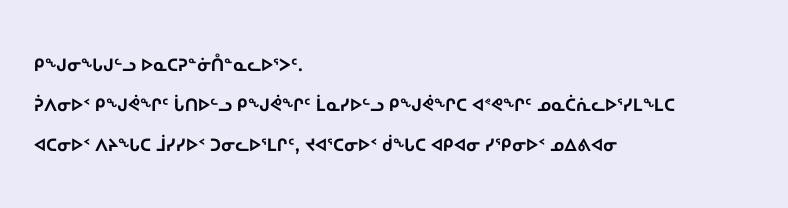ᑭᖑᓂᖓᒍᓪᓗ ᐅᓇᑕᕈᓐᓃᑍᓐᓇᓚᐅᕐᐳᑦ.
ᕉᐱᓂᐅᑉ ᑭᖑᕚᖏᑦ ᒑᑎᐅᓪᓗ ᑭᖑᕚᖏᑦ ᒫᓇᓯᐅᓪᓗ ᑭᖑᕚᖏᑕ ᐊᕝᕙᖏᑦ ᓄᓇᑖᕇᓚᐅᕐᓯᒪᖕᒪᑕ ᐊᑕᓂᐅᑉ ᐱᔨᖓᑕ ᒨᓯᓯᐅᑉ ᑐᓂᓚᐅᕐᒪᒋᑦ, ᔪᐊᕐᑕᓂᐅᑉ ᑰᖓᑕ ᐊᑭᐊᓂ ᓯᕿᓂᐅᑉ ᓄᐃᕕᐊᓂ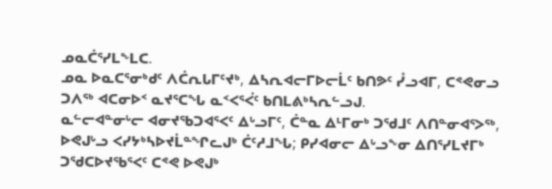ᓄᓇᑖᕐᓯᒪᖕᒪᑕ.
ᓄᓇ ᐅᓇᑕᕐᓂᒃᑯᑦ ᐱᑖᕆᒐᒥᑦᔪᒃ, ᐃᓴᕆᐊᓕᒥᐅᓕᒫᑦ ᑲᑎᕗᑦ ᓮᓗᐊᒥ, ᑕᕝᕙᓂᓗ ᑐᐱᖅ ᐊᑕᓂᐅᑉ ᓇᔪᕐᑕᖓ ᓇᑉᐸᕐᐹᑦ ᑲᑎᒪᕕᒃᓴᕆᓪᓗᒍ.
ᓇᓪᓕᐊᓐᓂᒡᓕ ᐊᓂᔪᖃᑐᐊᕐᐸᑦ ᐃᒡᓗᒥᑦ, ᑖᓐᓇ ᐃᒻᒥᓂᒃ ᑐᖁᒧᑦ ᐱᑎᓐᓂᐊᕐᐳᖅ, ᐅᕙᒍᒡᓗ ᐸᓯᔭᒃᓴᐅᔪᒫᓐᖏᓚᒍᒃ ᑖᑦᓱᒧᖓ; ᑭᓯᐊᓂᓕ ᐃᒡᓗᖕᓂ ᐃᑎᕐᓯᒪᔪᒥᒃ ᑐᖁᑕᐅᔪᖃᕐᐸᑦ ᑕᕝᕙ ᐅᕙᒍᒃ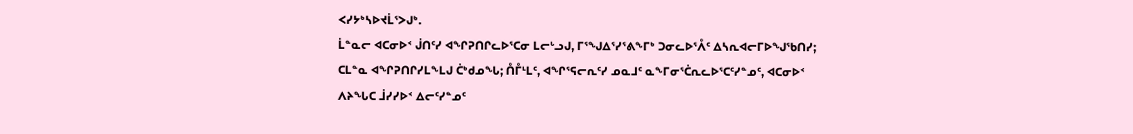ᐸᓯᔭᒃᓴᐅᔪᒫᕐᐳᒍᒃ.
ᒫᓐᓇᓕ ᐊᑕᓂᐅᑉ ᒎᑎᑦᓯ ᐊᖏᕈᑎᒋᓚᐅᕐᑕᓂ ᒪᓕᒡᓗᒍ, ᒥᕐᖑᐃᕐᓯᕐᕕᖕᒥᒃ ᑐᓂᓚᐅᕐᐰᑦ ᐃᓴᕆᐊᓕᒥᐅᖑᖃᑎᓯ; ᑕᒪᓐᓇ ᐊᖏᕈᑎᒋᓯᒪᖕᒪᒍ ᑖᒃᑯᓄᖓ; ᑍᒤᒻᒪᑦ, ᐊᖏᕐᕋᓕᕆᑦᓯ ᓄᓇᒧᑦ ᓇᖕᒥᓂᕐᑖᕆᓚᐅᕐᑕᑦᓯᓐᓄᑦ, ᐊᑕᓂᐅᑉ ᐱᔨᖓᑕ ᒨᓯᓯᐅᑉ ᐃᓕᑦᓯᓐᓄᑦ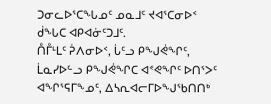ᑐᓂᓚᐅᕐᑕᖓᓄᑦ ᓄᓇᒧᑦ ᔪᐊᕐᑕᓂᐅᑉ ᑰᖓᑕ ᐊᑭᐊᓃᑦᑐᒧᑦ.
ᑍᒤᒻᒪᑦ ᕉᐱᓂᐅᑉ, ᒑᑦᓗ ᑭᖑᕚᖏᑦ, ᒫᓇᓯᐅᓪᓗ ᑭᖑᕚᖏᑕ ᐊᕝᕙᖏᑦ ᐅᑎᕐᐳᑦ ᐊᖏᕐᕋᒥᖕᓄᑦ, ᐃᓴᕆᐊᓕᒥᐅᖑᖃᑎᑎᒃ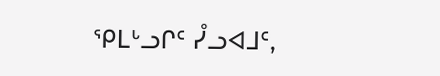ᕿᒪᒡᓗᒋᑦ ᓮᓗᐊᒧᑦ,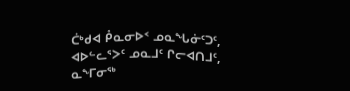ᑖᒃᑯᐊ ᑬᓇᓂᐅᑉ ᓄᓇᖓᓃᑦᑐᑦ, ᐊᐅᓪᓚᕐᐳᑦ ᓄᓇᒧᑦ ᒋᓕᐊᑎᒧᑦ, ᓇᖕᒥᓂᖅ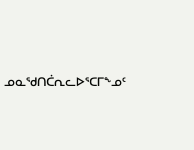ᓄᓇᖁᑎᑖᕆᓚᐅᕐᑕᒥᖕᓄᑦ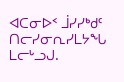ᐊᑕᓂᐅᑉ ᒨᓯᓯᒃᑯᑦ ᑎᓕᓯᓂᕆᓯᒪᔭᖓ ᒪᓕᒡᓗᒍ.